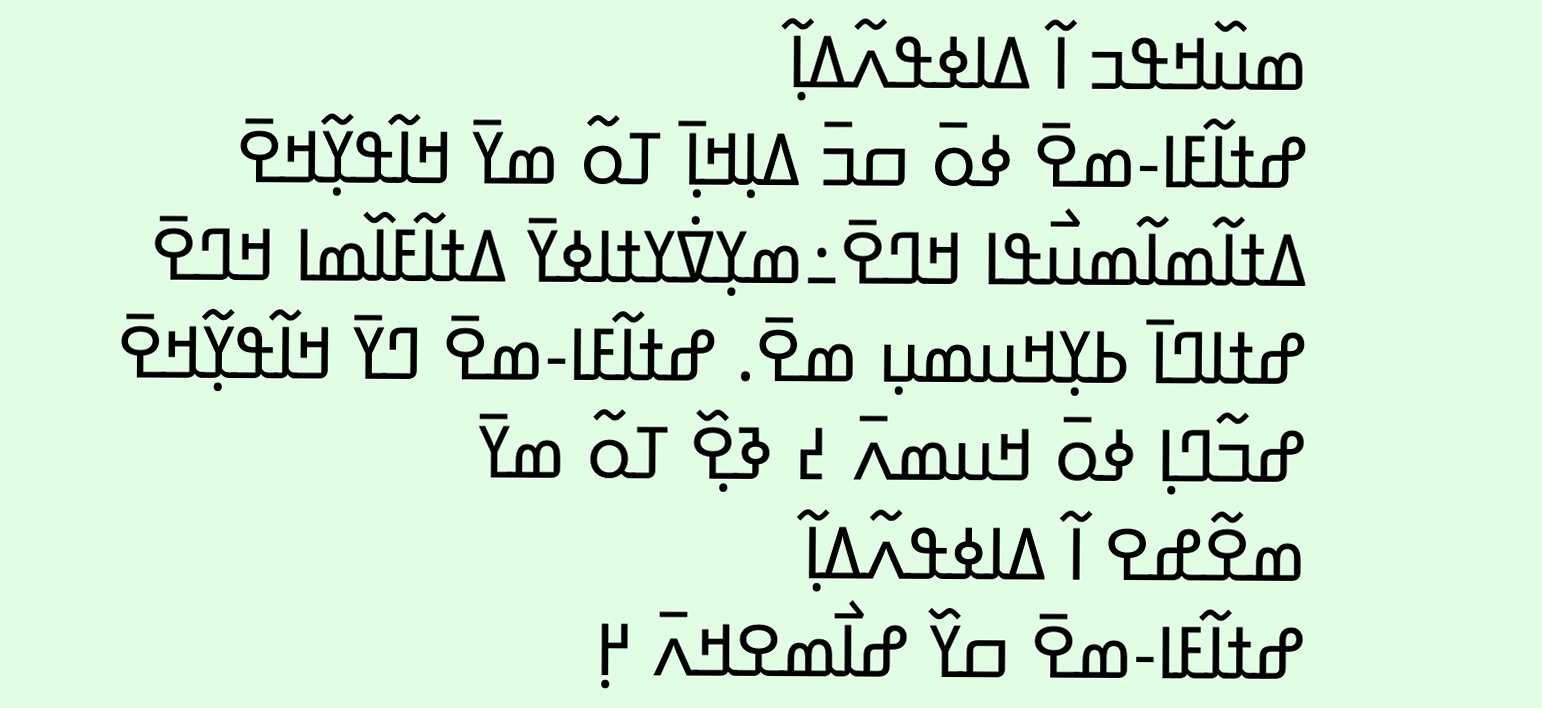ߘߎ߰ߞߟߏ ߊ߬ ߡߊߦߟߍ߬ߡߊ߲߬
ߝߙߊ߬ߓߊ-ߘߐ߫ ߦߋ߫ ߛߏ߫ ߡߊ߲ߞߊ߲߫ ߠߋ߬ ߘߌ߫ ߞߊ߬ߟߌ߲߬ߞߐ߫ ߡߙߊ߬ߘߊ߬ߘߎ߯ߟߊ ߞߣߐ߫߸ߘߌ߲ߜ߭ߌߙߊߦߌ߫ ߡߙߊ߬ߓߊ߰ߘߊ ߞߣߐ߫ ߝߙߊߣߊ߫ ߕߌ߲ߞߎߘߎ߲ ߘߐ߫. ߝߙߊ߬ߓߊ-ߘߐ߫ ߣߌ߫ ߞߊ߬ߟߌ߲߬ߞߐ߫ ߝߏ߬ߣߊ߲ ߦߋ߫ ߞߎߘߍ߫ ߄ ߢߐ߲߰ ߠߋ߬ ߘߌ߫
ߘߐ߬ߝߐ ߊ߬ ߡߊߦߟߍ߬ߡߊ߲߬
ߝߙߊ߬ߓߊ-ߘߐ߫ ߛߌ߰ ߝߊ߯ߘߐߞߍ߫ ߂߲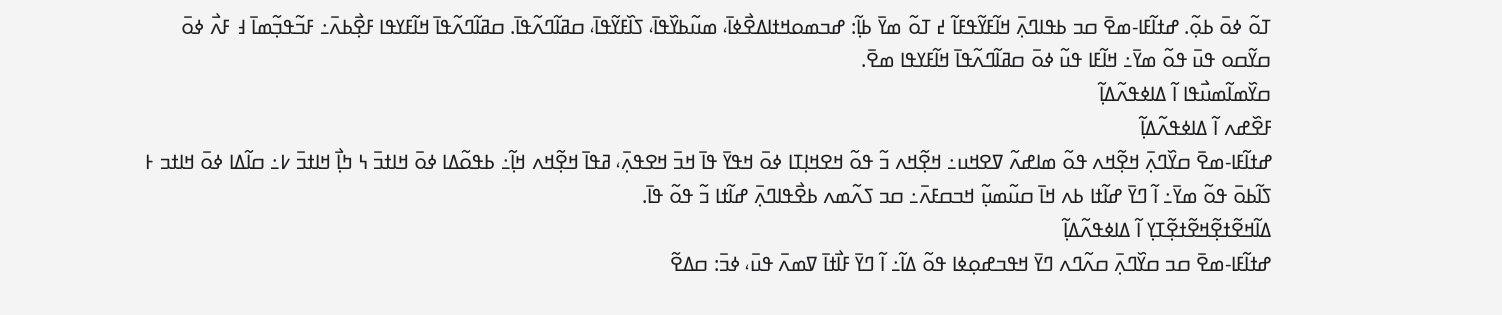ߠߋ߬ ߦߋ߫ ߕߋ߲߬. ߝߙߊ߬ߓߊ-ߘߐ߫ ߛߏ ߕߟߊߣߍ߲߫ ߞߊ߬ߓߌ߬ߟߓߊ߬ ߄ ߠߋ߬ ߘߌ߫ ߕߊ߲߬: ߝߏߘߋߞߙߊߡߐ߯ߦߊ߫، ߘߎ߬ߕߌ߰ߟߊ߫، ߖߊ߰ߓߌ߬ߟߊ߫، ߛߥߊ߬ߣߍ߬ߟߊ߫. ߛߥߊ߬ߣߍ߬ߟߊ߫ ߞߊ߬ߓߌߟߊ ߓߐ߲߯ߕߍ߫߸ ߓߏ߬ߟߏ߲߬ߘߊ߫ ߃ ߓߍ߯ ߦߋ߫ ߛߌ߬ߛߋ ߟߎ߫ ߟߋ߬ ߘߌ߫߸ ߞߊ߬ߓߊ ߟߎ߬ ߦߋ߫ ߛߥߊ߬ߣߍ߬ߟߊ߫ ߞߊ߬ߓߌߟߊ ߘߐ߫.
ߛߌ߰ߘߊ߬ߘߎ߯ߟߊ ߊ߬ ߡߊߦߟߍ߬ߡߊ߲߬
ߓߐ߰ߝߍ ߊ߬ ߡߊߦߟߍ߬ߡߊ߲߬
ߝߙߊ߬ߓߊ-ߘߐ߫ ߛߌ߰ߣߍ߲߫ ߞߐ߲߬ߞߍ ߟߋ߬ ߘߊߝߍ߬ ߜߐߞߎ߸ ߞߐ߲߬ߞߍ ߏ߬ ߟߋ߬ ߞߐߞߊ߲ߠߊ ߦߋ߫ ߞߟߌ߫ ߟߊ߫ ߞߏ߫ ߞߐߟߍ߲߫، ߥߟߊ߫ ߞߐ߲߬ߞߍ ߞߊ߲߬߸ ߕߟߋ߬ߡߊ ߦߋ߫ ߞߊߙߏ߫ ߆ ߤߊ߲߯ ߞߊߙߏ߫ ߇߸ ߛߊ߬ߡߊ ߦߋ߫ ߞߊߙߏ ߅ ߖߊ߬ߕߋ߫ ߟߋ߬ ߘߌ߫߸ ߊ߬ ߣߌ߫ ߝߊ߬ߙߊ ߕߍ ߞߊ߫ ߛߎ߬ߘߎ߲߬ ߞߏߛߓߍ߫߸ ߛߏ ߖߍ߬ߘߍ ߕߐ߯ߟߊߣߍ߲߫ ߝߊ߬ߙߊ ߏ߬ ߟߋ߬ ߟߊ߫.
ߡߊ߬ߞߐ߬ߙߐ߲߬ߞߐ߬ߙߐ߲߬ߠߌ߲ ߊ߬ ߡߊߦߟߍ߬ߡߊ߲߬
ߝߙߊ߬ߓߊ-ߘߐ߫ ߛߏ ߛߌ߰ߣߍ߲߫ ߛߍ߬ߣߍ ߣߌ߫ ߞߟߏߝߋ߲ߦߊ ߟߋ߬ ߡߊ߬߸ ߊ߬ ߣߌ߫ ߓߊ߯ߙߊ߫ ߜߘߍ߫ ߟߎ߫، ߦߏ߫: ߛߡߐ߬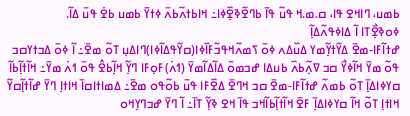ߕߘߎ، ߣߊߞߐ ߟߊ، ߛ.ߘ.ߞ ߟߎ߬ ߟߊ߫ ߕߣߐ߬ߢߐ߲߰ߦߊ߸ ߞߊߕߙߍ߬ߕߍ߫ ߦߙߌ߫ ߕߘߎ ߕߐ߭ ߟߎ߫ ߡߊ߬.
ߦߋߢߐ߲߯ߠߊ ߊ߬ ߡߊߦߟߍ߬ߡߊ߲߬
ߝߙߊ߬ߓߊ-ߘߐ߫ ߡߌ߬ߙߌ߲߬ߘߌ ߡߎ߰ߡߍ ߦߋ߫ ߖߘߍ߬ߞߟߏ߬ߓߊ߰ߦߊ(ߛߌ߬ߟߡߊ߬ߦߊ)ߣߊߡߎ߲ ߠߋ߬ ߘߐ߫߸ ߊ߬ ߦߋ߫ ߡߏߙߌߛߏ ߟߋ߬ ߘߌ߫ ߞߊ߬ߦߌ߯ ߛߏ ߜߍ߲߬ߕߍ߰ ߕߎߡߊ ߝߏߘߋ߫ ߡߊ߬ߡߊ߬ߘߌ߫ (ߗߍ߭)ߓߋ߲ߓߊ ߣߌ߲߬ ߞߊ߲߬ߕߐ߮ ߟߋ߫ ߗߍ߭ ߘߌ߫߸ ߞߊ߬ߙߊ߲߬ߕߊ߬ ߛߌߦߊߡߊ߲߫ ߠߋ߬ ߕߘߍ߬ ߝߙߊ߬ߓߊ-ߘߐ߫ ߛߏ ߞߣߐ߫ ߡߐ߰ߓߊ ߟߎ߫ ߕߋ߬ߟߋ ߘߐ߫߸ ߡߘߊߙߊߛߊ߫ ߞߊߙߊ߲ ߣߌ߫ ߝߊ߬ߙߊ߲߬ߛߌ߬ ߞߊߙߊ߲ ߠߋ߬ ߞߊ߬ ߛߌߦߊߡߊ߲߫ ߓߐ߫ ߞߊ߬ߙߊ߲߬ߕߊ߬ߞߏ ߟߊ߫ ߞߐ ߢߌ߲߬ ߠߊ߫߸ ߊ߬ ߣߌ߫ ߝߏߣߌ߲ߞߋ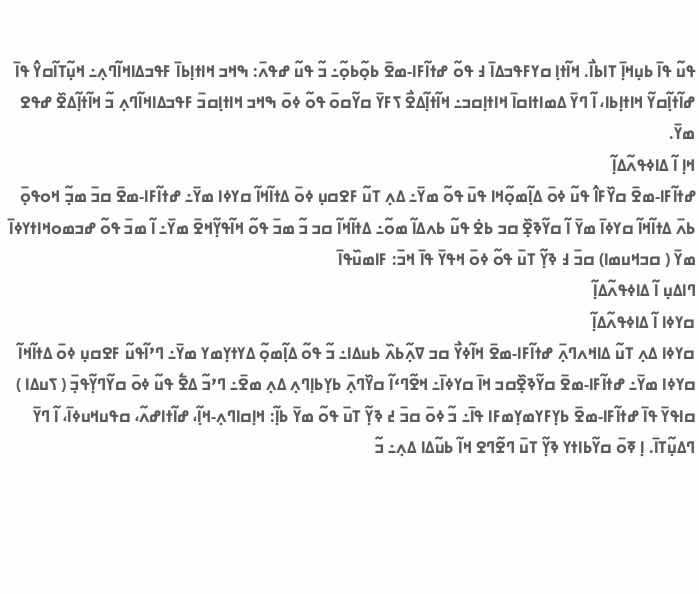ߟߎ߬ ߟߊ߫ ߕߎ߲ߞߊ߲߫ ߠߊߕߊ߯. ߞߊ߬ߙߊ߲ ߛߌߓߟߏߡߊ߫ ߃ ߟߋ߬ ߝߙߊ߬ߓߊ-ߘߐ߫ ߕߋ߲߬ߕߋ߲߬߸ ߏ߬ ߟߎ߬ ߝߟߍ߫: ߒߞߏ ߞߊߙߊ߲ߕߊ߫ ߓߟߏߡߊߞߊ߬ߣߍ߲߸ ߞߎ߲߬ߠߊ߬ߛߌ߮ ߟߊ߫ ߝߊ߬ߙߊ߲߬ߛߌ߬ ߞߊߙߊ߲ߕߊ، ߊ߬ ߣߌ߫ ߡߘߊߙߊߛߊ߫ ߞߊߙߊ߲ߛߏ߸ ߞߊ߬ߙߊ߲߬ߡߐ߯ ߖߓߌ߫ ߛߌ߬ߛߋ߫ ߟߋ߬ ߦߋ߫ ߒߞߏ ߞߊߙߊ߲ߛߏ߫ ߓߟߏߡߊߞߊ߬ߣߍ߲ ߏ߬ ߞߊ߬ߙߊ߲߬ߡߐ߰ ߝߟߐ ߘߌ߫.
ߞߊ߲ ߊ߬ ߡߊߦߟߍ߬ߡߊ߲߬
ߝߙߊ߬ߓߊ-ߘߐ߫ ߛߌ߰ߓߊ߮ ߟߎ߬ ߦߋ߫ ߡߊ߲߬ߘߋ߲߬ߞߊ ߟߎ߫ ߟߋ߬ ߘߌ߫߸ ߡߍ߲ ߠߎ߬ ߓߐߛߎ߲ ߦߋ߫ ߡߙߊ߬ߞߊ߬ ߛߌߦߊ ߘߌ߫߸ ߝߙߊ߬ߓߊ-ߘߐ߫ ߛߏ߫ ߘߏ߲߬ ߞߋߟߋ߲߫ ߕߍ߫ ߡߙߊ߬ߞߊ߬ ߛߌߦߊ߫ ߘߌ߫ ߊ߬ ߛߌ߬ߢߐ߲߰ ߛߏ ߕߐ߭ ߟߎ߬ ߕߍߡߊ߬ ߘߋ߬߸ ߡߙߊ߬ߞߊ߬ ߛߏ ߏ߬ ߘߏ߫ ߟߋ߬ ߞߊ߬ߟߌ߲߬ߞߐ߫ ߘߌ߫߸ ߊ߬ ߘߏ߫ ߟߋ߬ ߝߏߘߋߞߊߙߌߦߊ߫ ߘߌ߫ ( ߛߏߞߎߘߊ) ߛߏ߫ ߃ ߢߌ߲߬ ߠߎ߫ ߟߋ߬ ߦߋ߫ ߞߟߌ߫ ߟߊ߫ ߞߏ߫: ߓߊߘߎ߰ߟߊ߫
ߣߊߡߎ߲ ߊ߬ ߡߊߦߟߍ߬ߡߊ߲߬
ߛߌߦߊ ߊ߬ ߡߊߦߟߍ߬ߡߊ߲߬
ߛߌߦߊ ߡߍ߲ ߠߎ߬ ߡߊߞߍߣߍ߲߫ ߝߙߊ߬ߓߊ-ߘߐ߫ ߞߊ߬ߦߌ߯ ߛߏ ߜߍ߲߬ߕߍ߰ ߕߎߡߊ߸ ߏ߬ ߟߋ߬ ߡߊ߲߬ߘߋ߲߬ ߡߌߙߌ߲ߘߌ ߘߌ߫߸ ߣߴߊ߬ߟߎ߬ ߓߐߛߎ߲ ߦߋ߫ ߡߙߊ߬ߞߊ߬ ߛߌߦߊ ߘߌ߫߸ ߝߙߊ߬ߓߊ-ߘߐ߫ ߛߌ߬ߢߐ߲߰ߛߏ ߞߊ߫ ߛߌߦߊ߫߸ ߞߐ߬ߣߵߊ߬ ߛߌ߰ߣߍ߲߫ ߕߌ߲ߕߊ߲ߣߍ߲ ߡߍ߲ ߘߐ߫߸ ߣߴߏ߬ ߡߐ߱ ߟߎ߬ ߦߋ߫ ߛߌ߬ߣߌ߲߬ߟߏ߲߫ ( ߖߎߡߊ ) ߛߊߟߌ߫ ߟߊ߫ ߝߙߊ߬ߓߊ-ߘߐ߫ ߕߌ߲ߓߌߘߌ߲ߘߓߊ ߟߊ߫߸ ߏ߬ ߦߋ߫ ߛߏ߫ ߄ ߢߌ߲߬ ߠߎ߫ ߟߋ߬ ߘߌ߫ ߕߊ߲߬: ߞߊ߲ߛߊߣߍ߲-ߞߊ߲߬، ߝߊ߬ߙߊߝߍ߬، ߛߟߎߞߎߦߊ߫، ߊ߬ ߣߌ߫ ߣߡߎ߲߬ߠߊ߫. ߊ߲ ߧߋ߫ ߛߌ߬ߕߊߙߌ ߢߌ߲߬ ߠߎ߫ ߣߐ߬ߣߐ ߞߊ߬ ߕߎ߬ߡߊ ߡߍ߲߸ ߏ߬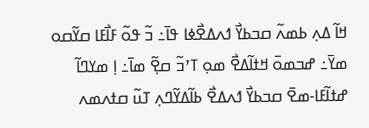ߞߊ߬ ߡߍ߲ ߕߘߍ߬ ߛߏߕߌ߯ ߗߍߡߐ߯ߦߊ ߟߊ߫߸ ߏ߬ ߟߋ߬ ߓߊ߯ߓߊ ߛߌ߬ߛߋ ߘߌ߫߸ ߝߏߘߋ߫ ߞߙߊ߬ߡߐ߯ ߘߋ߲ ߠߴߏ߬ ߛߐ߲߬ ߘߊ߫߸ ߊ߲ ߘߌߣߊ߬ ߝߙߊ߬ߓߊ-ߘߐ߫ ߛߏߕߌ߯ ߗߍߡߐ߯ ߕߊ߬ߡߌ߬ߣߍ߲ ߠߎ߬ ߛߙߍߘߍ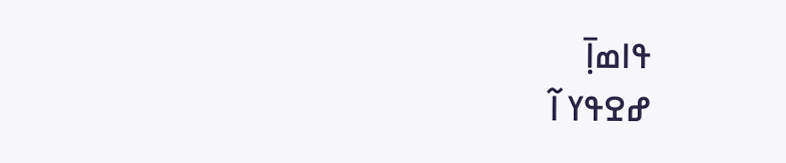ߟߊߘߊ߲߫
ߝߐߟߌ ߊ߬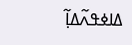ߡߊߦߟߍ߬ߡߊ߲߬